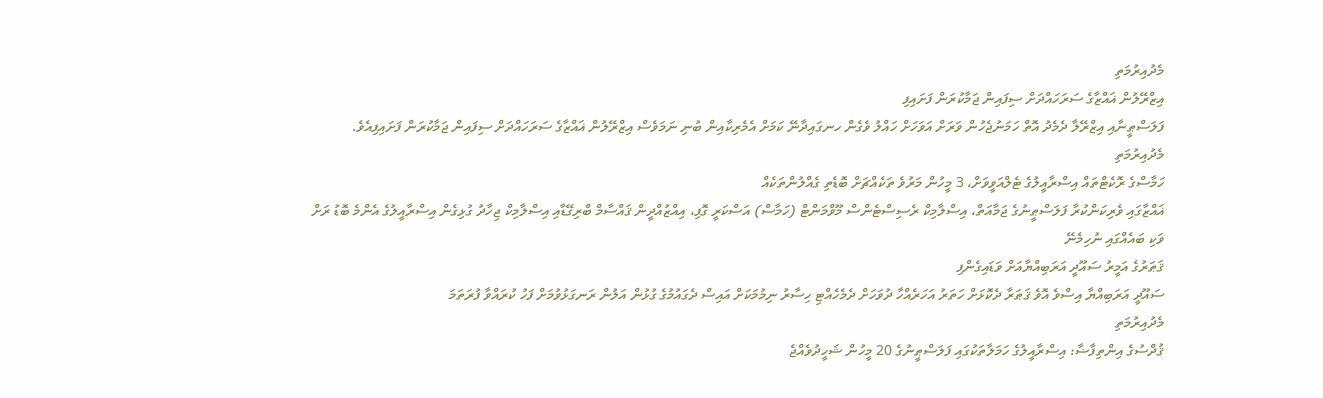މެދުއިރުމަތި
އިޒްރޭލުން ޣައްޒާގެ ސަރަހައްދަށް ސިފައިން ޖަމާކުރަން ފަށައިފި
ފަލަސްޠީނާއި އިޒްރޭލާ ދެމެދު އޮތް ހަމަނުޖެހުން ވަރަށް އަވަހަށް ހައްލު ވެގެން ހނގައިދާނޭ ކަމަށް އެމެރިކާއިން ބުނި ނަމަވެސް އިޒްރޭލުން ޣައްޒާގެ ސަރަހައްދަށް ސިފައިން ޖަމާކުރަން ފަށައިފިއެވެ.
މެދުއިރުމަތި
ހަމާސްގެ ރޮކެޓްތައް އިސްރާއީލުގެ ޓެލްއަވީވަށް، 3 މީހުން މަރުވެ ތަކެއްޗަށް ބޮޑެތި ގެއްލުންތަކެއް
ޣައްޒާގައި ވެރިކަންކުރާ ފަލަސްޠީނުގެ ޖަމާއަތް، އިސްލާމިކް ރެސިސްޓެންސް މޫވްމަންޓް (ހަމާސް) އަސްކަރީ ގޮފި، އިއްޒުއްދީން ޤައްސާމް ބްރިގޭޑާއި އިސްލާމިކް ޖިހާދު ގުޅިގެން އިސްރާއީލުގެ އެންމެ ބޮޑު ރަށް
ވަކި ބައެއްގައި ނުހިމެނޭ
ޤަޠަރުގެ އަމީރު ސައޫދީ އަރަބިއްޔާއަށް ވަޑައިގެންފި
ސައޫދީ އަރަބިއްޔާ އިސްވެ އޮވެ ޤަޠަރާ ދެކޮޅަށް ހަތަރު އަހަރެއްހާ ދުވަހަށް ދެމެހެއްޓި ހިސާރު ނިމުމަކަށް އައިސް ދެގައުމުގެ ގުޅުން އަލުން ރަނގަޅުވުމަށް ފަހު ކުރައްވާ ފުރަތަމަ
މެދުއިރުމަތި
ޤުދްސުގެ އިންތިފާޟާ: އިސްރާއީލުގެ ހަމަލާތަކުގައި ފަލަސްޠީނުގެ 20 މީހުން ޝަހީދުވެއްޖެ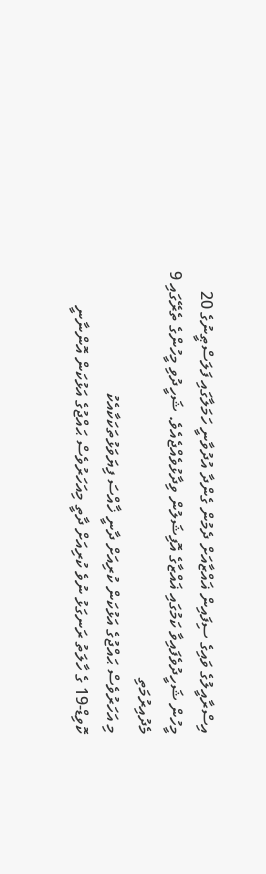އިސްރާއީލުގެ ވައިގެ ސިފައިން ޣައްޒާއަށް ދެމުން ގެންދާ އުދުވާނީ ހަމަލާގައި ފަލަސްޠީނުގެ 20 މީހުން ޝަހީދުވެފައިވާ ކަމުގައި ޣައްޒާގެ އޮފިޝަލުން ވިދާޅުވެއްޖެއެވެ. ޝަހީދުވި މީހުންގެ ތެރޭގައި 9
މެދުއިރުމަތި
މި އަހަރުވެސް ޙައްޖުގެ އަޅުކަން ކުރިއަށް ދާނީ ޚާއްސަ ފިޔަވަޅުތަކަކާއެކު
ކޮވިޑް-19 ގެ ހާލަތު ރަނގަޅު ނުވެ ކުރިއަށް ދާތީ މިއަހަރުވެސް ޙައްޖުގެ އަޅުކަން އޮންނާނީ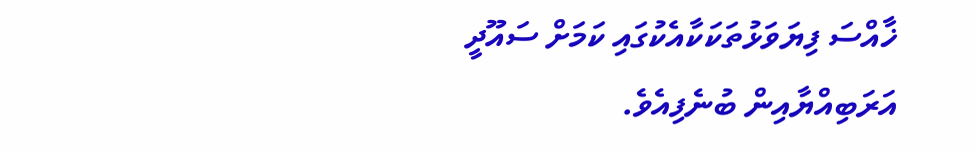ޚާއްސަ ފިޔަވަޅުތަކަކާއެކުގައި ކަމަށް ސައޫދީ އަރަބިއްޔާއިން ބުނެފިއެވެ.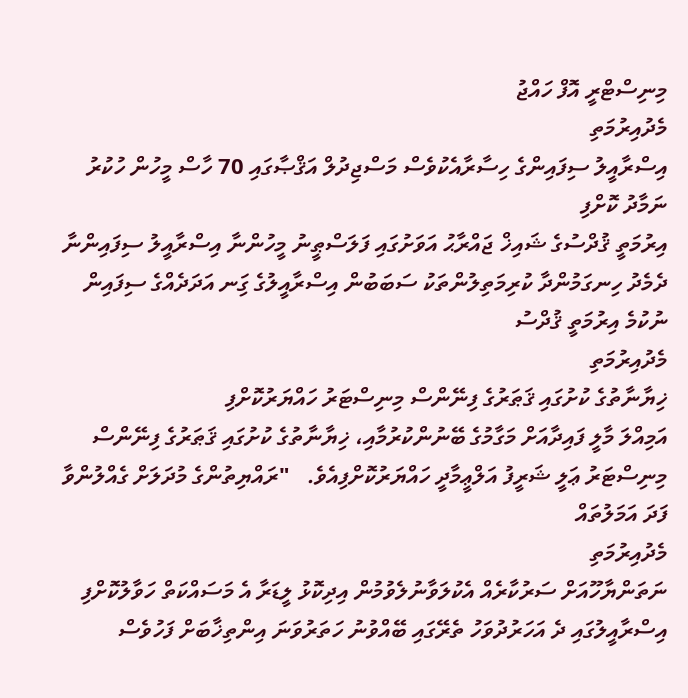މިނިސްޓްރީ އޮފް ހައްޖު
މެދުއިރުމަތި
އިސްރާއީލު ސިފައިންގެ ހިސާރާއެކުވެސް މަސްޖިދުލް އަޤްޞާގައި 70 ހާސް މީހުން ހުކުރު ނަމާދު ކޮށްފި
އިރުމަތީ ޤުދްސުގެ ޝައިޚް ޖައްރާޙު އަވަށުގައި ފަލަސްޠީނު މީހުންނާ އިސްރާއީލު ސިފައިންނާ ދެމެދު ހިނގަމުންދާ ކުރިމަތިލުންތަކު ސަބަބުން އިސްރާއީލުގެ ގިަނ އަދަދެއްގެ ސިފައިން ނުކުމެ އިރުމަތީ ޤުދްސު
މެދުއިރުމަތި
ޚިޔާނާތުގެ ކުށުގައި ޤަޠަރުގެ ފިނޭންސް މިނިސްޓަރު ހައްޔަރުކޮށްފި
އަމިއްލަ މާލީ ފައިދާއަށް މަގާމުގެ ބޭނުންކުރުމާއި، ޚިޔާނާތުގެ ކުށުގައި ޤަޠަރުގެ ފިނޭންސް މިނިސްޓަރު ޢަލީ ޝަރީފު އަލްޢީމާދީ ހައްޔަރުކޮށްފިއެވެ.   "ރައްޔިތުންގެ މުދަލަށް ގެއްލުންވާ ފަދަ އަމަލުތައް
މެދުއިރުމަތި
ނަތަންޔާހޫއަށް ސަރުކާރެއް އެކުލަވާނުލެވުމުން އިދިކޮޅު ލީޑަރާ އެ މަސައްކަތް ހަވާލުކޮށްފި
އިސްރާއީލުގައި ދެ އަހަރުދުވަހު ތެރޭގައި ބޭއްވުނު ހަތަރުވަނަ އިންތިޚާބަށް ފަހުވެސް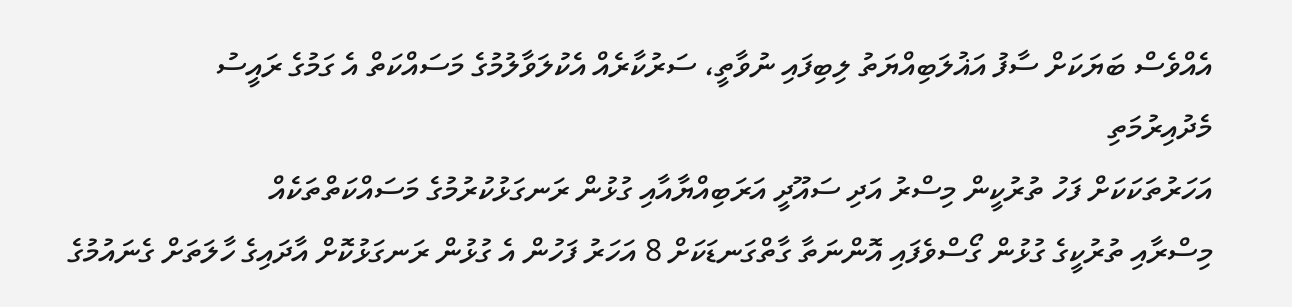އެއްވެސް ބަޔަކަށް ސާފު އަޣުލަބިއްޔަތު ލިބިފައި ނުވާތީ، ސަރުކާރެއް އެކުލަވާލުމުގެ މަސައްކަތް އެ ގަމުގެ ރައީސު
މެދުއިރުމަތި
އަހަރުތަކަކަށް ފަހު ތުރުކީން މިސްރު އަދި ސައޫދީ އަރަބިއްޔާއާއި ގުޅުން ރަނގަޅުކުރުމުގެ މަސައްކަތްތަކެއް
މިސްރާއި ތުރުކީގެ ގުޅުން ގޯސްވެފައި އޮންނަތާ ގާތްގަނޑަކަށް 8 އަހަރު ފަހުން އެ ގުޅުން ރަނގަޅުކޮށް އާދައިގެ ހާލަތަށް ގެނައުމުގެ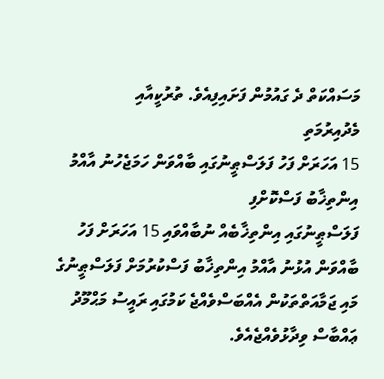މަސައްކަތް ދެ ގައުމުން ފަށައިފިއެވެ. ތުރުކީއާއި
މެދުއިރުމަތި
15 އަހަރަށް ފަހު ފަލަސްޠީނުގައި ބާއްވަން ހަމަޖެހުނު އާއްމު އިންތިޚާބު ފަސްކޮށްފި
ފަލަސްޠީނުގައި އިންތިޚާބެއް ނުބާއްވައި 15 އަހަރަށް ފަހު ބާއްވަން އުޅުނު އާއްމު އިންތިޚާބު ފަސްކުރުމަށް ފަލަސްޠީނުގެ މައި ޖަމާއަތްތަކުން އެއްބަސްވެއްޖެ ކަމުގައި ރައީސު މަޙްމޫދު ޢައްބާސް ވިދާޅުވެއްޖެއެވެ.